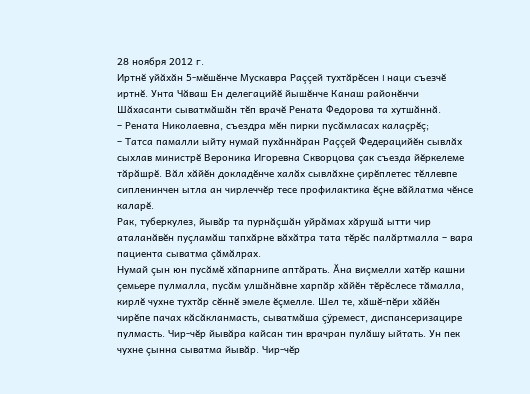28 ноября 2012 г.
Иртнĕ уйăхăн 5-мĕшĕнче Мускавра Раççей тухтăрĕсен I наци съезчĕ иртнĕ. Унта Чăваш Ен делегацийĕ йышĕнче Канаш районĕнчи Шăхасанти сыватмăшăн тĕп врачĕ Рената Федорова та хутшăннă.
– Рената Николаевна, съездра мĕн пирки пусăмласах калаçрĕç;
– Татса памалли ыйту нумай пухăннăран Раççей Федерацийĕн сывлăх сыхлав министрĕ Вероника Игоревна Скворцова çак съезда йĕркелеме тăрăшрĕ. Вăл хăйĕн докладĕнче халăх сывлăхне çирĕплетес тĕллевпе сипленинчен ытла ан чирлеччĕр тесе профилактика ĕçне вăйлатма чĕнсе каларĕ.
Рак, туберкулез, йывăр та пурнăçшăн уйрăмах хăрушă ытти чир аталанăвĕн пуçламăш тапхăрне вăхăтра тата тĕрĕс палăртмалла – вара пациента сыватма çăмăлрах.
Нумай çын юн пусăмĕ хăпарнипе аптăрать. Ăна виçмелли хатĕр кашни çемьере пулмалла, пусăм улшăнăвне харпăр хăйĕн тĕрĕслесе тăмалла, кирлĕ чухне тухтăр сĕннĕ эмеле ĕçмелле. Шел те, хăшĕ-пĕри хăйĕн чирĕпе пачах кăсăкланмасть, сыватмăша çÿремест, диспансеризацире пулмасть. Чир-чĕр йывăра кайсан тин врачран пулăшу ыйтать. Ун пек чухне çынна сыватма йывăр. Чир-чĕр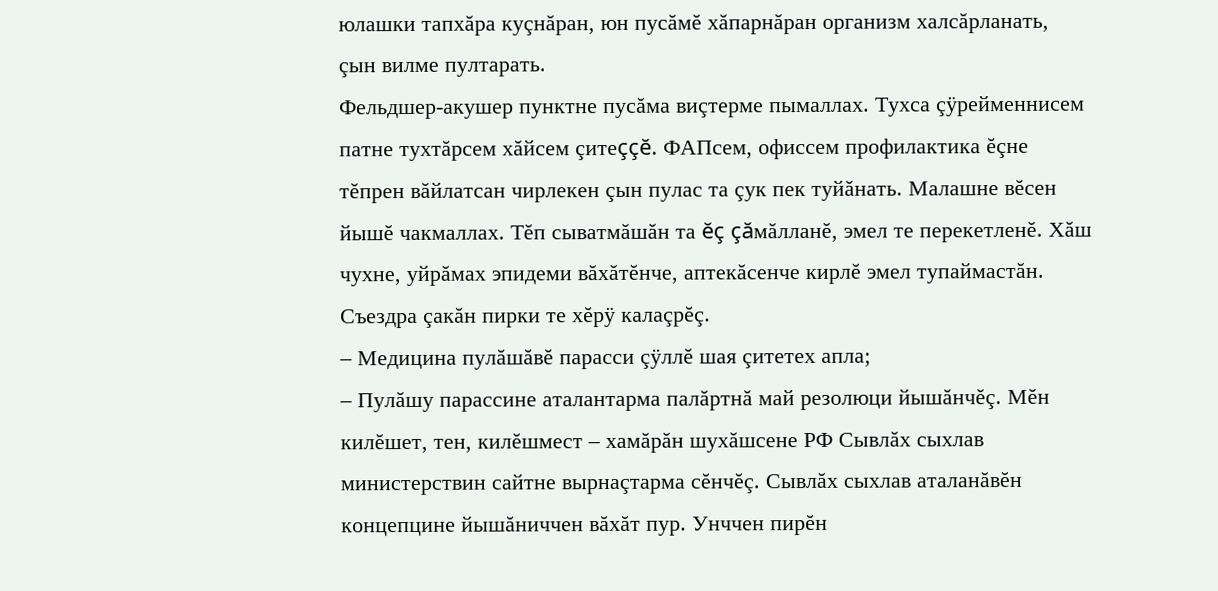юлашки тапхăра куçнăран, юн пусăмĕ хăпарнăран организм халсăрланать, çын вилме пултарать.
Фельдшер-акушер пунктне пусăма виçтерме пымаллах. Тухса çÿрейменнисем патне тухтăрсем хăйсем çитеççĕ. ФАПсем, офиссем профилактика ĕçне тĕпрен вăйлатсан чирлекен çын пулас та çук пек туйăнать. Малашне вĕсен йышĕ чакмаллах. Тĕп сыватмăшăн та ĕç çăмăлланĕ, эмел те перекетленĕ. Хăш чухне, уйрăмах эпидеми вăхăтĕнче, аптекăсенче кирлĕ эмел тупаймастăн. Съездра çакăн пирки те хĕрÿ калаçрĕç.
– Медицина пулăшăвĕ парасси çÿллĕ шая çитетех апла;
– Пулăшу парассине аталантарма палăртнă май резолюци йышăнчĕç. Мĕн килĕшет, тен, килĕшмест – хамăрăн шухăшсене РФ Сывлăх сыхлав министерствин сайтне вырнаçтарма сĕнчĕç. Сывлăх сыхлав аталанăвĕн концепцине йышăниччен вăхăт пур. Унччен пирĕн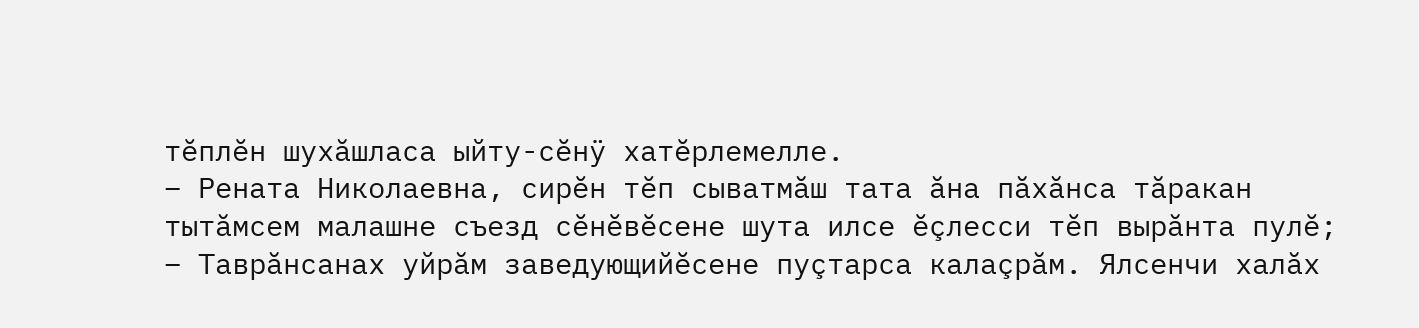тĕплĕн шухăшласа ыйту-сĕнÿ хатĕрлемелле.
– Рената Николаевна, сирĕн тĕп сыватмăш тата ăна пăхăнса тăракан тытăмсем малашне съезд сĕнĕвĕсене шута илсе ĕçлесси тĕп вырăнта пулĕ;
– Таврăнсанах уйрăм заведующийĕсене пуçтарса калаçрăм. Ялсенчи халăх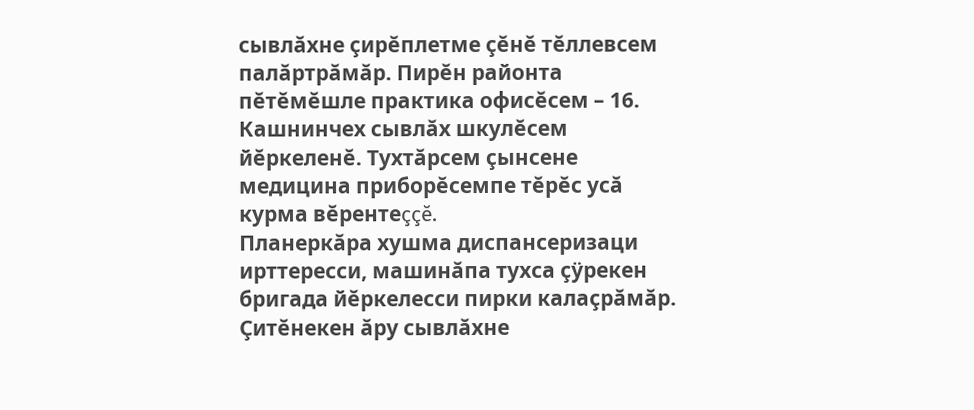сывлăхне çирĕплетме çĕнĕ тĕллевсем палăртрăмăр. Пирĕн районта пĕтĕмĕшле практика офисĕсем – 16. Кашнинчех сывлăх шкулĕсем йĕркеленĕ. Тухтăрсем çынсене медицина приборĕсемпе тĕрĕс усă курма вĕрентеççĕ.
Планеркăра хушма диспансеризаци ирттересси, машинăпа тухса çÿрекен бригада йĕркелесси пирки калаçрăмăр. Çитĕнекен ăру сывлăхне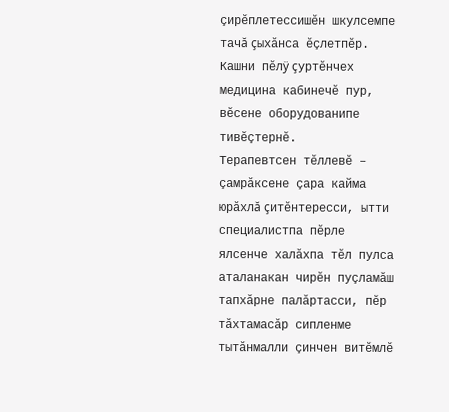çирĕплетессишĕн шкулсемпе тачă çыхăнса ĕçлетпĕр. Кашни пĕлÿ çуртĕнчех медицина кабинечĕ пур, вĕсене оборудованипе тивĕçтернĕ.
Терапевтсен тĕллевĕ – çамрăксене çара кайма юрăхлă çитĕнтересси, ытти специалистпа пĕрле ялсенче халăхпа тĕл пулса аталанакан чирĕн пуçламăш тапхăрне палăртасси, пĕр тăхтамасăр сипленме тытăнмалли çинчен витĕмлĕ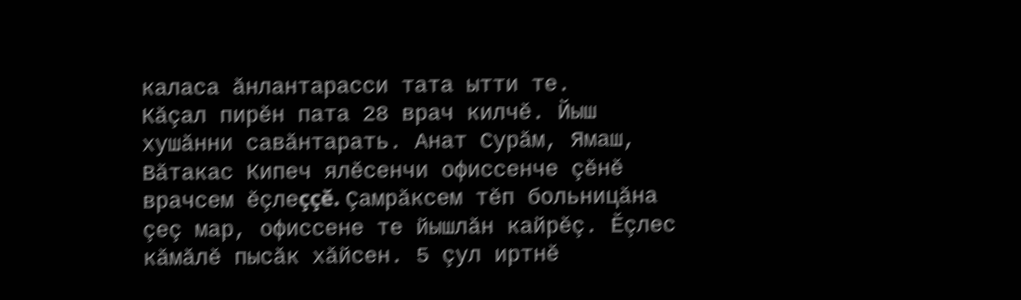каласа ăнлантарасси тата ытти те.
Кăçал пирĕн пата 28 врач килчĕ. Йыш хушăнни савăнтарать. Анат Сурăм, Ямаш, Вăтакас Кипеч ялĕсенчи офиссенче çĕнĕ врачсем ĕçлеççĕ. Çамрăксем тĕп больницăна çеç мар, офиссене те йышлăн кайрĕç. Ĕçлес кăмăлĕ пысăк хăйсен. 5 çул иртнĕ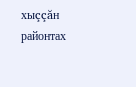хыççăн районтах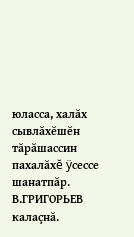юласса, халăх сывлăхĕшĕн тăрăшассин пахалăхĕ ÿсессе шанатпăр.
В.ГРИГОРЬЕВ калаçнă.